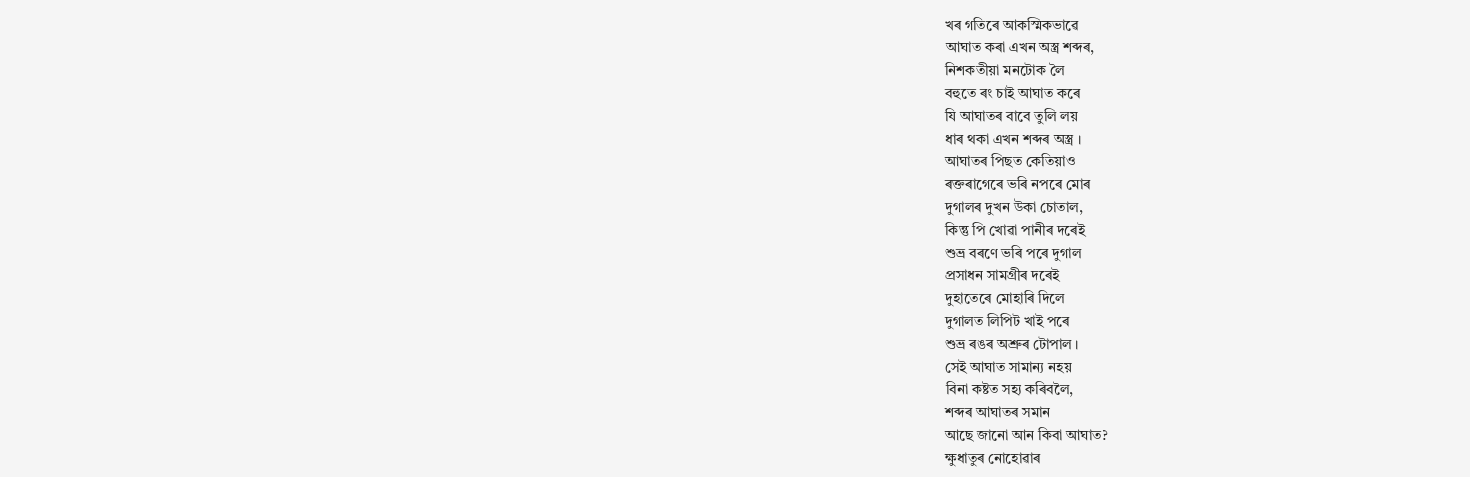খৰ গতিৰে আকস্মিকভাৱে
আঘাত কৰা এখন অস্ত্ৰ শব্দৰ,
নিশকতীয়া মনটোক লৈ
বহুতে ৰং চাই আঘাত কৰে
যি আঘাতৰ বাবে তুলি লয়
ধাৰ থকা এখন শব্দৰ অস্ত্ৰ ।
আঘাতৰ পিছত কেতিয়াও
ৰক্তৰাগেৰে ভৰি নপৰে মোৰ
দুগালৰ দুখন উকা চোতাল,
কিন্তু পি খোৱা পানীৰ দৰেই
শুভ্ৰ বৰণে ভৰি পৰে দুগাল
প্ৰসাধন সামগ্ৰীৰ দৰেই
দুহাতেৰে মোহাৰি দিলে
দুগালত লিপিট খাই পৰে
শুভ্ৰ ৰঙৰ অশ্ৰুৰ টোপাল ।
সেই আঘাত সামান্য নহয়
বিনা কষ্টত সহ্য কৰিবলৈ,
শব্দৰ আঘাতৰ সমান
আছে জানো আন কিবা আঘাত?
ক্ষুধাতুৰ নোহোৱাৰ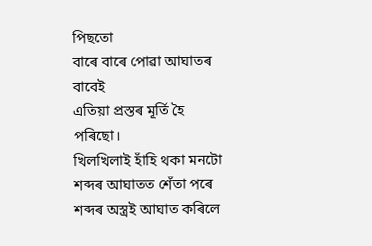পিছতো
বাৰে বাৰে পোৱা আঘাতৰ বাবেই
এতিয়া প্ৰস্তৰ মূৰ্তি হৈ পৰিছো।
খিলখিলাই হাঁহি থকা মনটো
শব্দৰ আঘাতত শেঁতা পৰে
শব্দৰ অস্ত্ৰই আঘাত কৰিলে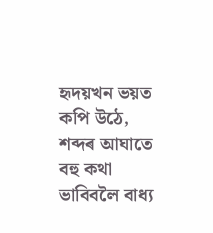হৃদয়খন ভয়ত কপি উঠে,
শব্দৰ আঘাতে বহু কথা
ভাবিবলৈ বাধ্য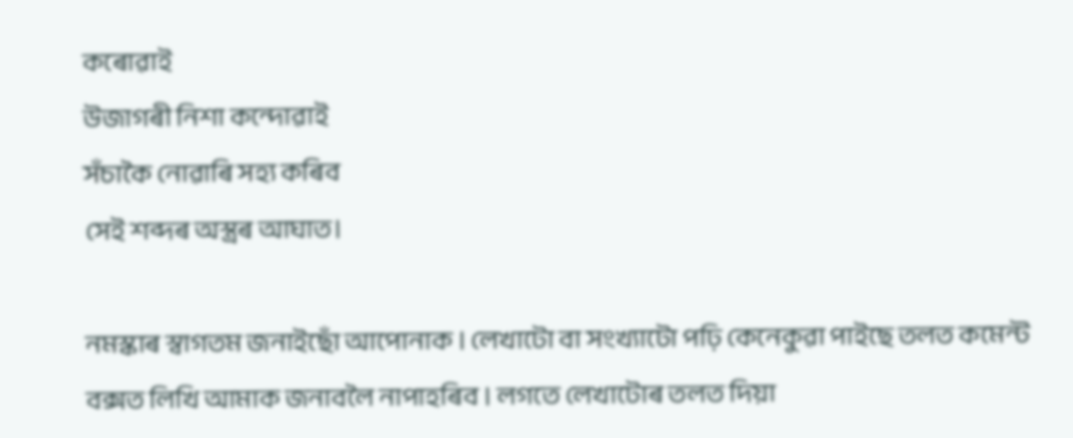কৰোৱাই
উজাগৰী নিশা কন্দোৱাই
সঁচাকৈ নোৱাৰি সহ্য কৰিব
সেই শব্দৰ অস্ত্ৰৰ আঘাত।

নমস্কাৰ স্বাগতম জনাইছোঁ আপোনাক । লেখাটো বা সংখ্যাটো পঢ়ি কেনেকুৱা পাইছে তলত কমেন্ট বক্সত লিখি আমাক জনাবলৈ নাপাহৰিব । লগতে লেখাটোৰ তলত দিয়া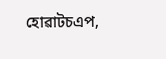হোৱাটচএপ,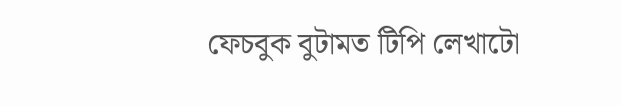ফেচবুক বুটামত টিপি লেখাটো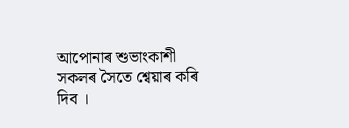আপোনাৰ শুভাংকাশী সকলৰ সৈতে শ্বেয়াৰ কৰি দিব ।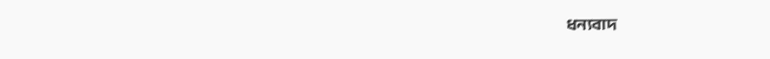ধন্যবাদ